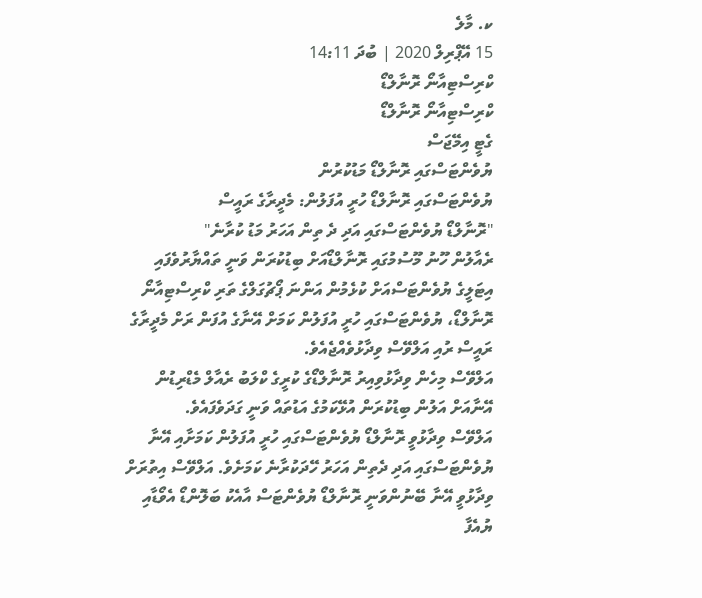ކ. މާލެ
15 އޭޕްރިލް 2020 | ބުދަ 14:11
ކްރިސްޓިއާނޯ ރޮނާލްޑޯ
ކްރިސްޓިއާނޯ ރޮނާލްޑޯ
ގެޓީ އިމޭޖަސް
ޔުވެންޓަސްގައި ރޮނާލްޑޯ މަޑުކުރުން
ޔުވެންޓަސްގައި ރޮނާލްޑޯ ހުރީ އުފަލުން: މެދީރާގެ ރައީސް
"ރޮނާލްޑޯ ޔުވެންޓަސްގައި އަދި ދެ ތިން އަހަރު މަޑު ކުރާނެ"
ރެއާލުން ހޫނު މޫސުމުގައި ރޮނާލްޑޯއަށް ބިޑުކުރަން ވަނީ ތައްޔާރުވެފައި
އިޓަލީގެ ޔުވެންޓަސްއަށް ކުޅެމުން އަންނަ ޕޯޗުގަލްގެ ތަރި ކްރިސްޓިއާނޯ ރޮނާލްޑޯ، ޔުވެންޓަސްގައި ހުރީ އުފަލުން ކަމަށް އޭނާގެ އުފަން ރަށް މެދީރާގެ ރައީސް ރުއި އަލްވޭސް ވިދާޅުވެއްޖެއެވެ.
އަލްވޭސް މިހެން ވިދާޅުވިއިރު ރޮނާލްޑޯގެ ކުރީގެ ކްލަބު ރެއާލް މެޑްރިޑުން އޭނާއަށް އަލުން ބިޑުކުރަން އުޅޭކަމުގެ އަޑުތައް ވަނީ ގަދަވެފައެވެ.
އަލްވޭސް ވިދާޅުވީ ރޮނާލްޑޯ ޔުވެންޓަސްގައި ހުރީ އުފަލުން ކަމަށާއި އޭނާ ޔުވެންޓަސްގައި އަދި ދެތިން އަހަރު ހޭދަކުރާނެ ކަމަށެވެ. އަލްވޭސް އިތުރަށް ވިދާޅުވީ އޭނާ ބޭނުންވަނީ ރޮނާލްޑޯ ޔުވެންޓަސް އާއެކު ބަލޮންޑޯ އެވޯޑާއި ޔުއެފާ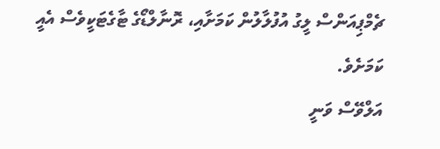ޗެމްޕިއަންސް ލީގު އުފުލާލުން ކަމަށާއި، ރޮނާލްޑޯގެ ޓާގެޓަކީވެސް އެއީ ކަމަށެވެ.
އަލްވޭސް ވަނީ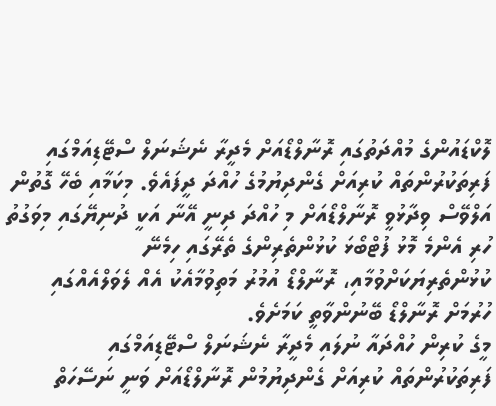ލޮކްޑައުންގެ މުއްދަތުގައި ރޮނާލްޑޯއަށް މެދީރާ ނެޝަނަލް ސްޓޭޑިއަމްގައި ފަރިތަކުރުންތައް ކުރިއަށް ގެންދިޔުމުގެ ހުއްދަ ދީފައެވެ. މިކަމާއި ބެހޭ ގޮތުން އަލްވޭސް ވިދާޅުވީ ރޮނާލްޑޯއަށް މި ހުއްދަ ދިނީ އޭނާ އަކީ ދުނިޔޭގައި މިވަގުތު ހުރި އެންމެ މޮޅު ފުޓްބޯޅަ ކުޅުންތެރިންގެ ތެރޭގައި ހިމެނޭ ކުޅުންތެރިޔަކަށްވުމާއި، ރޮނާލްޑޯ އުމުރު މަތިވުމާއެކު އެއް ލެވަލްއެއްގައި ހުރުމަށް ރޮނާލްޑޯ ބޭނުންވާތީ ކަމަށެވެ.
މީގެ ކުރިން ހުއްދައާ ނުލައި މެދީރާ ނެޝަނަލް ސްޓޭޑިއަމްގައި ފަރިތަކުރުންތައް ކުރިއަށް ގެންދިޔުމުން ރޮނާލްޑޯއަށް ވަނީ ނަސޭހަތް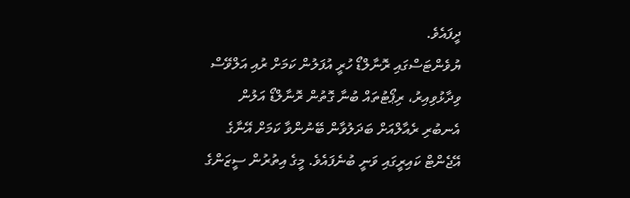ދީފައެވެ.
ޔުވެންޓަސްގައި ރޮނާލްޑޯ ހުރީ އުފަލުން ކަމަށް ރުއި އަލްވޭސް ވިދާޅުވިއިރު، ރިޕޯޓުތައް ބުނާ ގޮތުން ރޮނާލްޑޯ އަލުން އެނބުރި ރެއާލްއަށް ބަދަލުވާން ބޭނުންވާ ކަމަށް އޭނާގެ އޭޖެންޓް ކައިރީގައި ވަނީ ބުނެފައެވެ. މީގެ އިތުރުން ސީޒަންގެ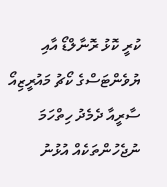ކުރީ ކޮޅު ރޮނާލްޑޯ އާއި ޔުވެންޓަސްގެ ކޯޗު މައުރީޒިއޯ ސާރީއާ ދެމެދު ހިތްހަމަ ނުޖެހުންތަކެއް އުޅުނު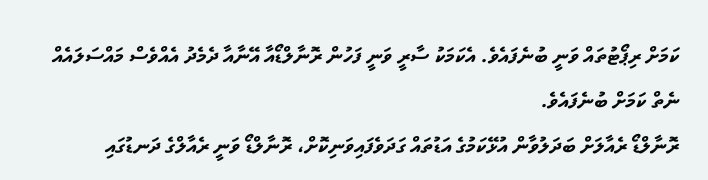ކަމަށް ރިޕޯޓުތައް ވަނީ ބުނެފައެވެ. އެކަމަކު ސާރީ ވަނީ ފަހުން ރޮނާލްޑޯއާ އޭނާއާ ދެމެދު އެއްވެސް މައްސަލައެއް ނެތް ކަމަށް ބުނެފައެވެ.
ރޮނާލްޑޯ ރެއާލަށް ބަދަލުވާން އުޅޭކަމުގެ އަޑުތައް ގަދަވެފައިވަނިކޮށް، ރޮނާލްޑޯ ވަނީ ރެއާލްގެ ދަނޑުގައި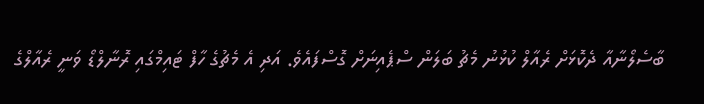ބާސެލޯނާއާ ދެކޮޅަށް ރެއާލް ކުޅުނު މެޗު ބަލަން ސްޕެއިނަށް ގޮސްފައެވެ. އަދި އެ މެޗުގެ ހާފް ޓައިމްގައި ރޮނާލްޑޯ ވަނީ ރެއާލްގެ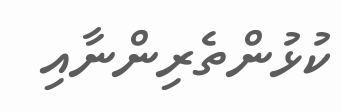ކުޅުންތެރިންނާއި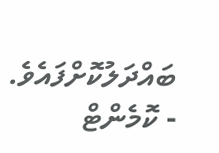ބައްދަލުކޮށްފައެވެ.
- ކޮމެންޓް